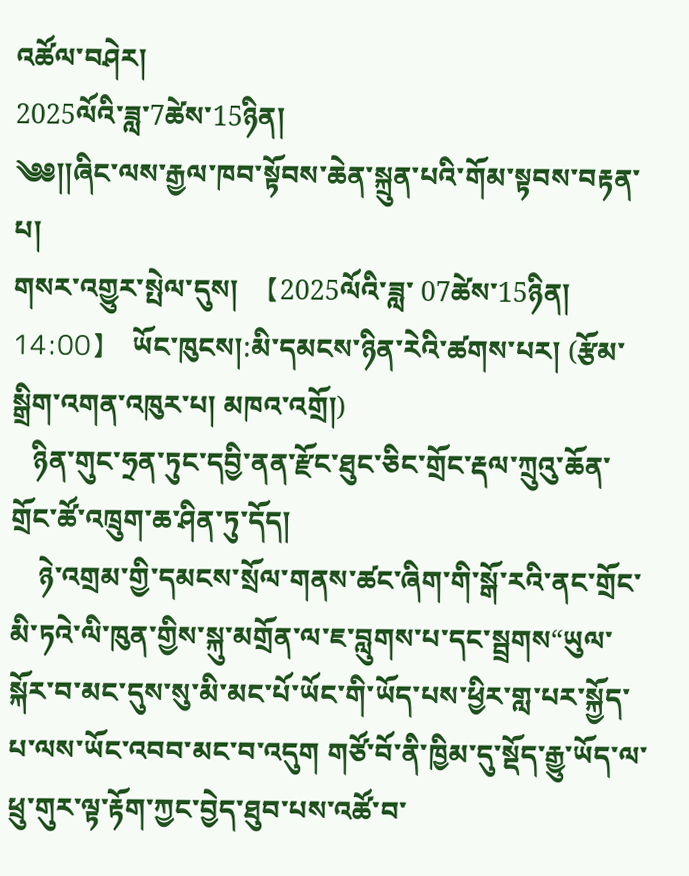འཚོལ་བཤེར།
2025ལོའི་ཟླ་7ཚེས་15ཉིན།
༄༅།།ཞིང་ལས་རྒྱལ་ཁབ་སྟོབས་ཆེན་སྐྲུན་པའི་གོམ་སྟབས་བརྟན་པ།
གསར་འགྱུར་སྤེལ་དུས།  【2025ལོའི་ཟླ་ 07ཚེས་15ཉིན། 14:00】  ཡོང་ཁུངས།:མི་དམངས་ཉིན་རེའི་ཚགས་པར། (རྩོམ་སྒྲིག་འགན་འཁུར་པ། མཁའ་འགྲོ།)
   ཉིན་གུང་ཧྲན་ཏུང་དབྱི་ནན་རྫོང་ཐུང་ཅིང་གྲོང་རྡལ་ཀྲུའུ་ཆོན་གྲོང་ཚོ་འཁྲུག་ཆ་ཤིན་ཏུ་དོད།
    ཉེ་འགྲམ་གྱི་དམངས་སྲོལ་གནས་ཚང་ཞིག་གི་སྒོ་རའི་ནང་གྲོང་མི་ཏའེ་ལི་ཁུན་གྱིས་སྐུ་མགྲོན་ལ་ཇ་བླུགས་པ་དང་སྦྲགས“ཡུལ་སྐོར་བ་མང་དུས་སུ་མི་མང་པོ་ཡོང་གི་ཡོད་པས་ཕྱིར་གླ་པར་སྐྱོད་པ་ལས་ཡོང་འབབ་མང་བ་འདུག གཙོ་བོ་ནི་ཁྱིམ་དུ་སྡོད་རྒྱུ་ཡོད་ལ་ཕྲུ་གུར་ལྟ་རྟོག་ཀྱང་བྱེད་ཐུབ་པས་འཚོ་བ་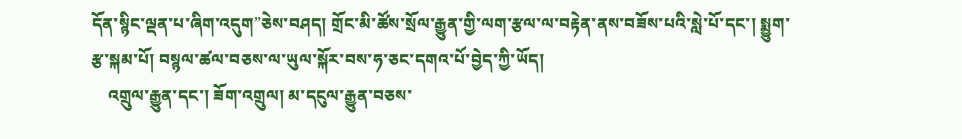དོན་སྙིང་ལྡན་པ་ཞིག་འདུག”ཅེས་བཤད། གྲོང་མི་ཚོས་སྲོལ་རྒྱུན་གྱི་ལག་རྩལ་ལ་བརྟེན་ནས་བཟོས་པའི་སླེ་པོ་དང་། སྨྱུག་རྩ་སྐམ་པོ། བསྙལ་ཚལ་བཅས་ལ་ཡུལ་སྐོར་བས་ཧ་ཅང་དགའ་པོ་བྱེད་ཀྱི་ཡོད།
    འགྲུལ་རྒྱུན་དང་། ཟོག་འགྲུལ། མ་དངུལ་རྒྱུན་བཅས་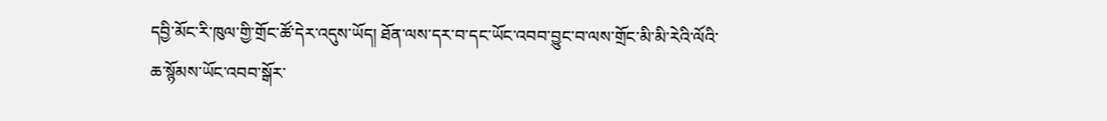དབྱི་མོང་རི་ཁུལ་གྱི་གྲོང་ཚོ་དེར་འདུས་ཡོད། ཐོན་ལས་དར་བ་དང་ཡོང་འབབ་བྱུང་བ་ལས་གྲོང་མི་མི་རེའི་ལོའི་ཆ་སྙོམས་ཡོང་འབབ་སྒོར་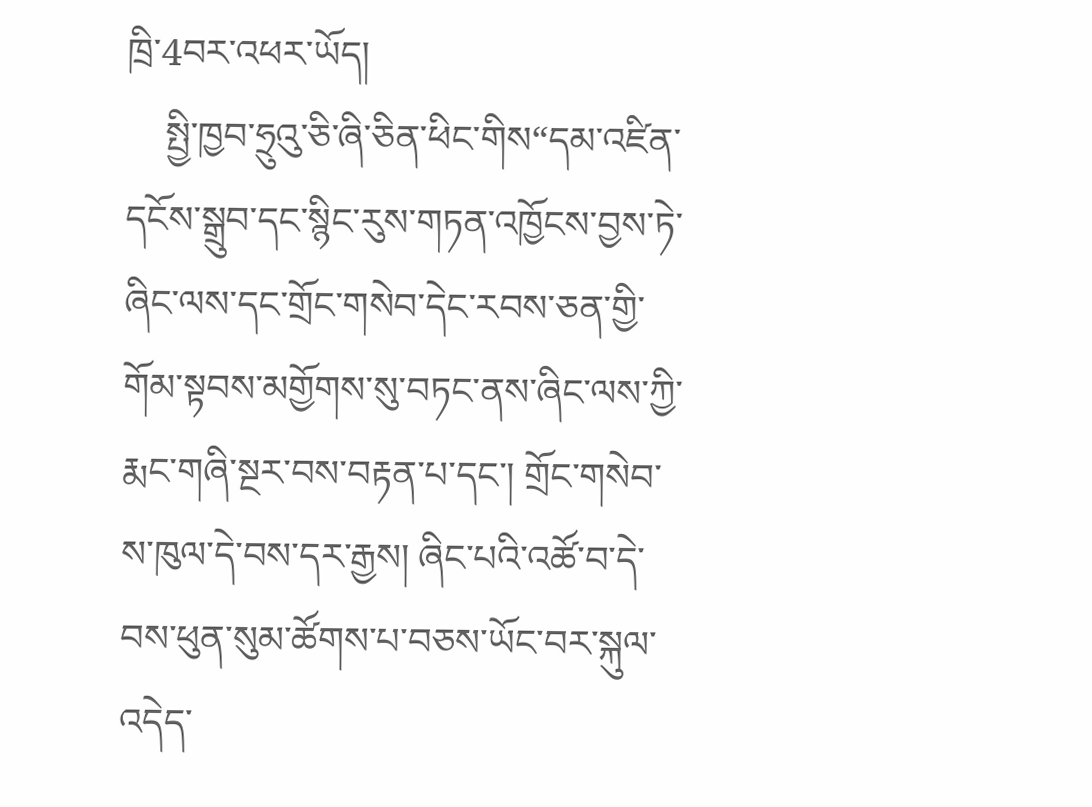ཁྲི་4བར་འཕར་ཡོད།
    སྤྱི་ཁྱབ་ཧྲུའུ་ཅི་ཞི་ཅིན་ཕིང་གིས“དམ་འཛིན་དངོས་སྒྲུབ་དང་སྙིང་རུས་གཏན་འཁྱོངས་བྱས་ཏེ་ཞིང་ལས་དང་གྲོང་གསེབ་དེང་རབས་ཅན་གྱི་གོམ་སྟབས་མགྱོགས་སུ་བཏང་ནས་ཞིང་ལས་ཀྱི་རྨང་གཞི་སྔར་བས་བརྟན་པ་དང་། གྲོང་གསེབ་ས་ཁུལ་དེ་བས་དར་རྒྱས། ཞིང་པའི་འཚོ་བ་དེ་བས་ཕུན་སུམ་ཚོགས་པ་བཅས་ཡོང་བར་སྐུལ་འདེད་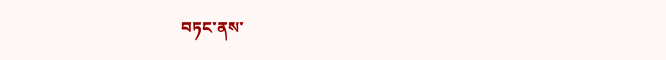བཏང་ནས་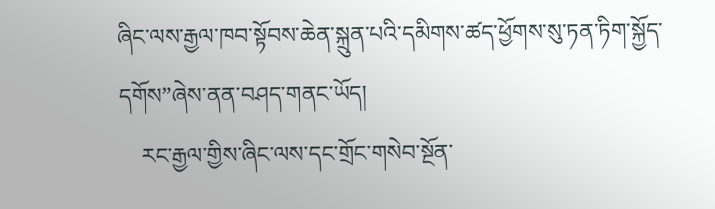ཞིང་ལས་རྒྱལ་ཁབ་སྟོབས་ཆེན་སྐྲུན་པའི་དམིགས་ཚད་ཕྱོགས་སུ་ཏན་ཏིག་སྐྱོད་དགོས”ཞེས་ནན་བཤད་གནང་ཡོད།
    རང་རྒྱལ་གྱིས་ཞིང་ལས་དང་གྲོང་གསེབ་སྔོན་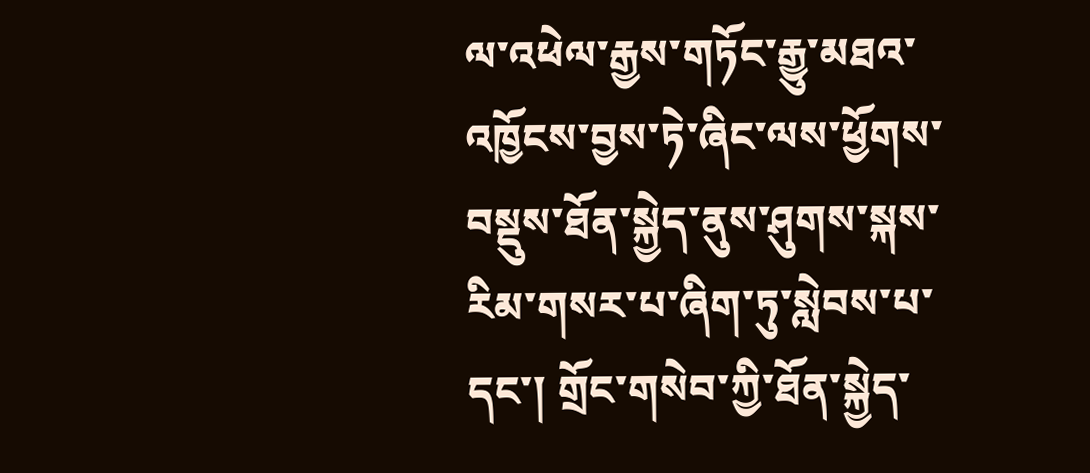ལ་འཕེལ་རྒྱས་གཏོང་རྒྱུ་མཐའ་འཁྱོངས་བྱས་ཏེ་ཞིང་ལས་ཕྱོགས་བསྡུས་ཐོན་སྐྱེད་ནུས་ཤུགས་སྐས་རིམ་གསར་པ་ཞིག་ཏུ་སླེབས་པ་དང་། གྲོང་གསེབ་ཀྱི་ཐོན་སྐྱེད་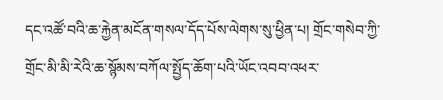དང་འཚོ་བའི་ཆ་རྐྱེན་མངོན་གསལ་དོད་པོས་ལེགས་སུ་ཕྱིན་པ། གྲོང་གསེབ་ཀྱི་གྲོང་མི་མི་རེའི་ཆ་སྙོམས་བཀོལ་སྤྱོད་ཆོག་པའི་ཡོང་འབབ་འཕར་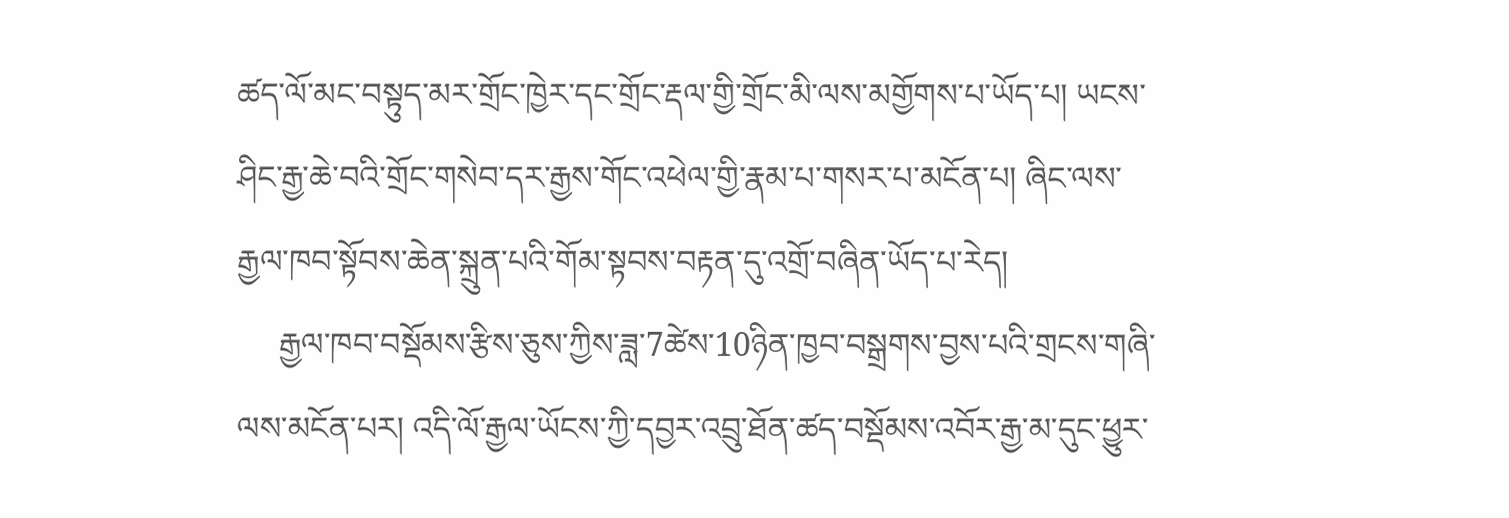ཚད་ལོ་མང་བསྟུད་མར་གྲོང་ཁྱེར་དང་གྲོང་རྡལ་གྱི་གྲོང་མི་ལས་མགྱོགས་པ་ཡོད་པ། ཡངས་ཤིང་རྒྱ་ཆེ་བའི་གྲོང་གསེབ་དར་རྒྱས་གོང་འཕེལ་གྱི་རྣམ་པ་གསར་པ་མངོན་པ། ཞིང་ལས་རྒྱལ་ཁབ་སྟོབས་ཆེན་སྐྲུན་པའི་གོམ་སྟབས་བརྟན་དུ་འགྲོ་བཞིན་ཡོད་པ་རེད།
     རྒྱལ་ཁབ་བསྡོམས་རྩིས་ཅུས་ཀྱིས་ཟླ་7ཚེས་10ཉིན་ཁྱབ་བསྒྲགས་བྱས་པའི་གྲངས་གཞི་ལས་མངོན་པར། འདི་ལོ་རྒྱལ་ཡོངས་ཀྱི་དབྱར་འབྲུ་ཐོན་ཚད་བསྡོམས་འབོར་རྒྱ་མ་དུང་ཕྱུར་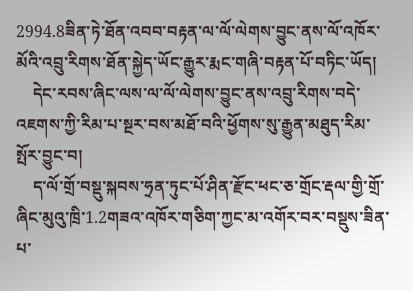2994.8ཟིན་ཏེ་ཐོན་འབབ་བརྟན་ལ་ལོ་ལེགས་བྱུང་ནས་ལོ་འཁོར་མོའི་འབྲུ་རིགས་ཐོན་སྐྱེད་ཡོང་རྒྱུར་རྨང་གཞི་བརྟན་པོ་བཏིང་ཡོད།
    དེང་རབས་ཞིང་ལས་ལ་ལོ་ལེགས་བྱུང་ནས་འབྲུ་རིགས་བདེ་འཇགས་ཀྱི་རིམ་པ་སྔར་བས་མཐོ་བའི་ཕྱོགས་སུ་རྒྱུན་མཐུད་རིམ་སྤོར་བྱུང་བ།
    ད་ལོ་གྲོ་བསྡུ་སྐབས་ཧྲན་ཏུང་པོ་ཤིན་རྫོང་ཕང་ཅ་གྲོང་རྡལ་གྱི་གྲོ་ཞིང་མུའུ་ཁྲི་1.2གཟའ་འཁོར་གཅིག་ཀྱང་མ་འགོར་བར་བསྡུས་ཟིན་པ་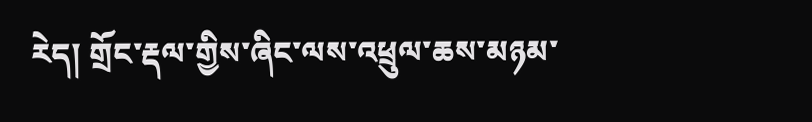རེད། གྲོང་རྡལ་གྱིས་ཞིང་ལས་འཕྲུལ་ཆས་མཉམ་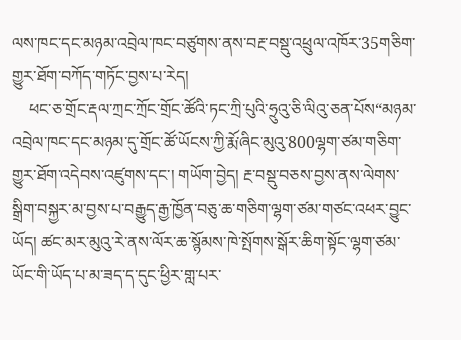ལས་ཁང་དང་མཉམ་འབྲེལ་ཁང་བཙུགས་ནས་བརྔ་བསྡུ་འཕྲུལ་འཁོར་35གཅིག་གྱུར་ཐོག་བཀོད་གཏོང་བྱས་པ་རེད།
    ཕང་ཅ་གྲོང་རྡལ་ཀྲང་ཀྲོང་གྲོང་ཚོའི་ཏང་ཀྲི་པུའི་ཧྲུའུ་ཅི་ལིའུ་ཅན་པོས“མཉམ་འབྲེལ་ཁང་དང་མཉམ་དུ་གྲོང་ཚོ་ཡོངས་ཀྱི་རྨོ་ཞིང་མུའུ་800ལྷག་ཙམ་གཅིག་གྱུར་ཐོག་འདེབས་འཛུགས་དང་། གཡོག་བྱེད། རྔ་བསྡུ་བཅས་བྱས་ནས་ལེགས་སྒྲིག་བསྐྱར་མ་བྱས་པ་བརྒྱུད་རྒྱ་ཁྱོན་བཅུ་ཆ་གཅིག་ལྷག་ཙམ་གཙང་འཕར་བྱུང་ཡོད། ཚང་མར་མུའུ་རེ་ནས་ལོར་ཆ་སྙོམས་ཁེ་སྤོགས་སྒོར་ཆིག་སྟོང་ལྷག་ཙམ་ཡོང་གི་ཡོད་པ་མ་ཟད་ད་དུང་ཕྱིར་གླ་པར་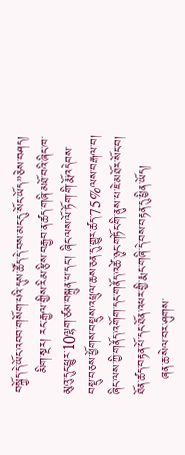བསྐྱོད་དེ་ཡོང་འབབ་གསོག་པའི་དུས་ཚོད་དེ་བས་མང་དུ་སོང་ཡོད”ཅེས་བཤད།
     མིག་སྔར། རང་རྒྱལ་གྱིས་རིམ་རྩིས་བརྒྱབ་ན་ཚད་གཞི་མཐོ་བའི་ཞིང་ཁ་མུའུ་དུང་ཕྱུར་10ལྷག་ཙམ་བསྐྲུན་པ་དང་། ཞིང་ལས་ལོ་ཏོག་གི་རྨོ་འདེབས་བསྡུ་བཅས་ཕྱོགས་བསྡུས་འཕྲུལ་ཆས་ཅན་དུ་གྱུར་ཚད་75%ལས་བརྒལ་བ། ཞིང་ལས་ཀྱི་གནོད་འགོག་དང་གནོད་འཚེ་ཉུང་གཏོང་གི་ནུས་པ་ཇེ་མཐོར་སོང་བ། ཐོན་ཚད་བརྟན་པོ་དང་ཐོན་འཕར་གྱི་རྨང་གཞི་དེ་བས་བརྟན་དུ་ཕྱིན་ཡོད།
    ཞན་ཆ་སེལ་བར་ཤུགས་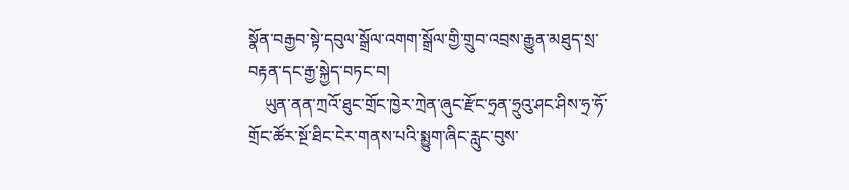སྣོན་བརྒྱབ་སྟེ་དབུལ་སྒྲོལ་འགག་སྒྲོལ་གྱི་གྲུབ་འབྲས་རྒྱུན་མཐུད་སྲ་བརྟན་དང་རྒྱ་སྐྱེད་བཏང་བ།
    ཡུན་ནན་ཀྲའོ་ཐུང་གྲོང་ཁྱེར་ཀྲེན་ཞུང་རྫོང་ཧྲན་ཧྲུའུ་ཤང་ཤིས་ཧྲ་ཧོ་གྲོང་ཚོར་སྔོ་ཐིང་ངེར་གནས་པའི་སྨྱུག་ཞིང་རླུང་བུས་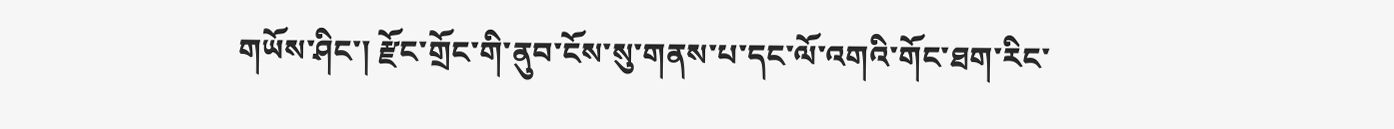གཡོས་ཤིང་། རྫོང་གྲོང་གི་ནུབ་ངོས་སུ་གནས་པ་དང་ལོ་འགའི་གོང་ཐག་རིང་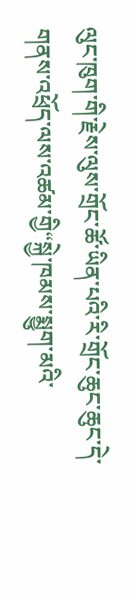ལུང་ཁུག་གི་རྗེས་ལུས་གྲོང་ཚོ་ཡིན་པའི་རི་གྲོང་ཆུང་ཆུང་དེ་གནས་འཕྲོད་ལས་འཚམ་གྱི“སྐྱེ་ཁམས་སྨྱུག་མའི་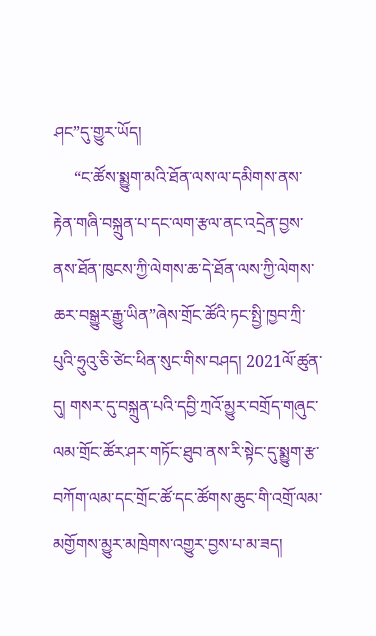ཤང”དུ་གྱུར་ཡོད།
     “ང་ཚོས་སྨྱུག་མའི་ཐོན་ལས་ལ་དམིགས་ནས་རྟེན་གཞི་བསྐྲུན་པ་དང་ལག་རྩལ་ནང་འདྲེན་བྱས་ནས་ཐོན་ཁུངས་ཀྱི་ལེགས་ཆ་དེ་ཐོན་ལས་ཀྱི་ལེགས་ཆར་བསྒྱུར་རྒྱུ་ཡིན”ཞེས་གྲོང་ཚོའི་ཏང་སྤྱི་ཁྱབ་ཀྲི་པུའི་ཧྲུའུ་ཅི་ཙེང་ཕིན་སུང་གིས་བཤད། 2021ལོ་ཚུན་དུ། གསར་དུ་བསྐྲུན་པའི་དབྱི་ཀྲའོ་མྱུར་བགྲོད་གཞུང་ལམ་གྲོང་ཚོར་ཤར་གཏོང་ཐུབ་ནས་རི་སྟེང་དུ་སྨྱུག་རྩ་བཀོག་ལམ་དང་གྲོང་ཚོ་དང་ཚོགས་ཆུང་གི་འགྲོ་ལམ་མགྱོགས་མྱུར་མཁྲེགས་འགྱུར་བྱས་པ་མ་ཟད།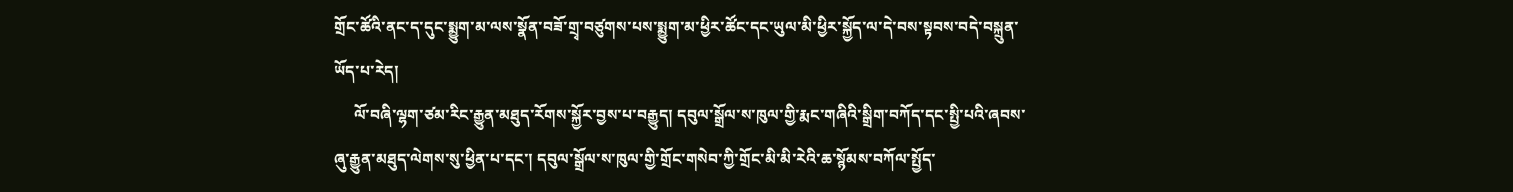གྲོང་ཚོའི་ནང་ད་དུང་སྨྱུག་མ་ལས་སྣོན་བཟོ་གྲྭ་བཙུགས་པས་སྨྱུག་མ་ཕྱིར་ཚོང་དང་ཡུལ་མི་ཕྱིར་སྐྱོད་ལ་དེ་བས་སྟབས་བདེ་བསྐྲུན་ཡོད་པ་རེད།
     ལོ་བཞི་ལྷག་ཙམ་རིང་རྒྱུན་མཐུད་རོགས་སྐྱོར་བྱས་པ་བརྒྱུད། དབུལ་སྒྲོལ་ས་ཁུལ་གྱི་རྨང་གཞིའི་སྒྲིག་བཀོད་དང་སྤྱི་པའི་ཞབས་ཞུ་རྒྱུན་མཐུད་ལེགས་སུ་ཕྱིན་པ་དང་། དབུལ་སྒྲོལ་ས་ཁུལ་གྱི་གྲོང་གསེབ་ཀྱི་གྲོང་མི་མི་རེའི་ཆ་སྙོམས་བཀོལ་སྤྱོད་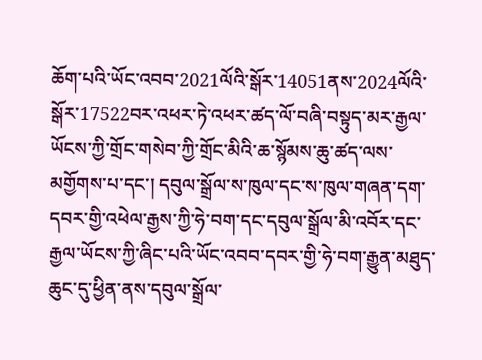ཆོག་པའི་ཡོང་འབབ་2021ལོའི་སྒོར་14051ནས་2024ལོའི་སྒོར་17522བར་འཕར་ཏེ་འཕར་ཚད་ལོ་བཞི་བསྟུད་མར་རྒྱལ་ཡོངས་ཀྱི་གྲོང་གསེབ་ཀྱི་གྲོང་མིའི་ཆ་སྙོམས་ཆུ་ཚད་ལས་མགྱོགས་པ་དང་། དབུལ་སྒྲོལ་ས་ཁུལ་དང་ས་ཁུལ་གཞན་དག་དབར་གྱི་འཕེལ་རྒྱས་ཀྱི་ཧེ་བག་དང་དབུལ་སྒྲོལ་མི་འབོར་དང་རྒྱལ་ཡོངས་ཀྱི་ཞིང་པའི་ཡོང་འབབ་དབར་གྱི་ཧེ་བག་རྒྱུན་མཐུད་ཆུང་དུ་ཕྱིན་ནས་དབུལ་སྒྲོལ་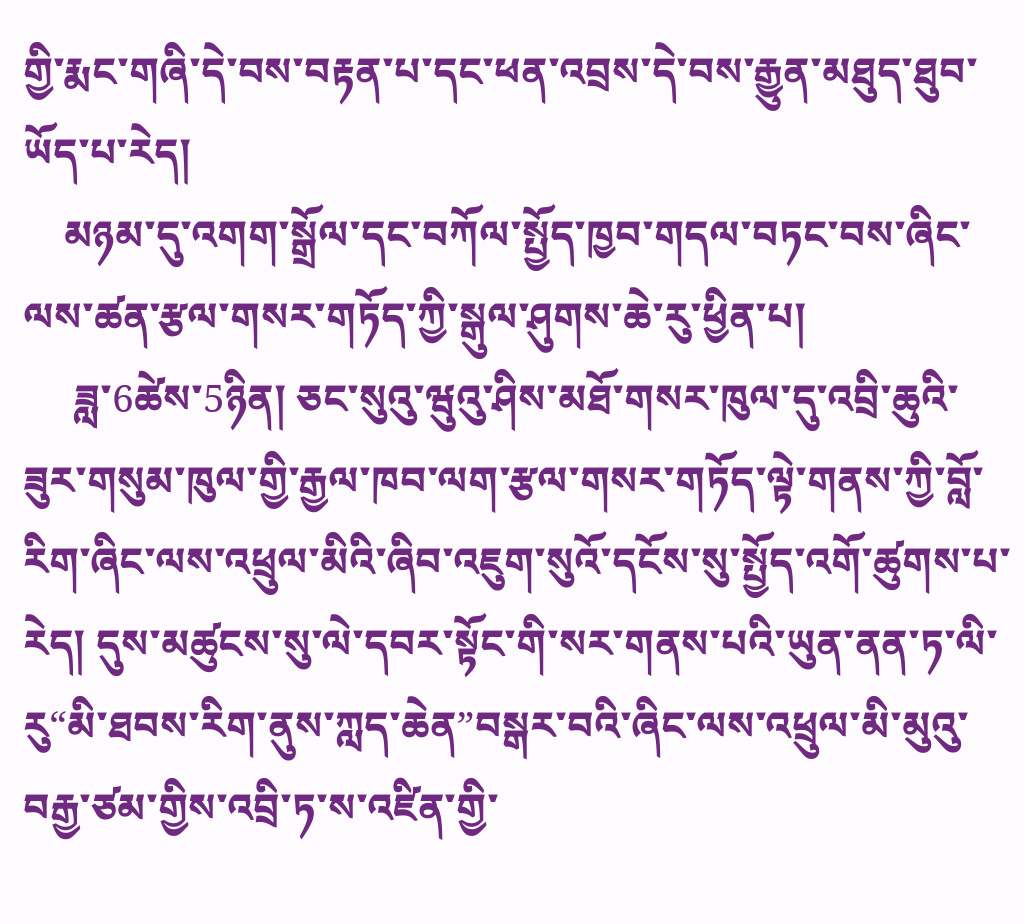གྱི་རྨང་གཞི་དེ་བས་བརྟན་པ་དང་ཕན་འབྲས་དེ་བས་རྒྱུན་མཐུད་ཐུབ་ཡོད་པ་རེད།
    མཉམ་དུ་འགག་སྒྲོལ་དང་བཀོལ་སྤྱོད་ཁྱབ་གདལ་བཏང་བས་ཞིང་ལས་ཚན་རྩལ་གསར་གཏོད་ཀྱི་སྒུལ་ཤུགས་ཆེ་རུ་ཕྱིན་པ།
     ཟླ་6ཚེས་5ཉིན། ཅང་སུའུ་ཝུའུ་ཤིས་མཐོ་གསར་ཁུལ་དུ་འབྲི་ཆུའི་ཟུར་གསུམ་ཁུལ་གྱི་རྒྱལ་ཁབ་ལག་རྩལ་གསར་གཏོད་ལྟེ་གནས་ཀྱི་བློ་རིག་ཞིང་ལས་འཕྲུལ་མིའི་ཞིབ་འཇུག་སུའོ་དངོས་སུ་སྤྱོད་འགོ་ཚུགས་པ་རེད། དུས་མཚུངས་སུ་ལེ་དབར་སྟོང་གི་སར་གནས་པའི་ཡུན་ནན་ཏ་ལི་རུ“མི་ཐབས་རིག་ནུས་ཀླད་ཆེན”བསྒར་བའི་ཞིང་ལས་འཕྲུལ་མི་མུའུ་བརྒྱ་ཙམ་གྱིས་འབྲི་ཏ་ས་འཛིན་གྱི་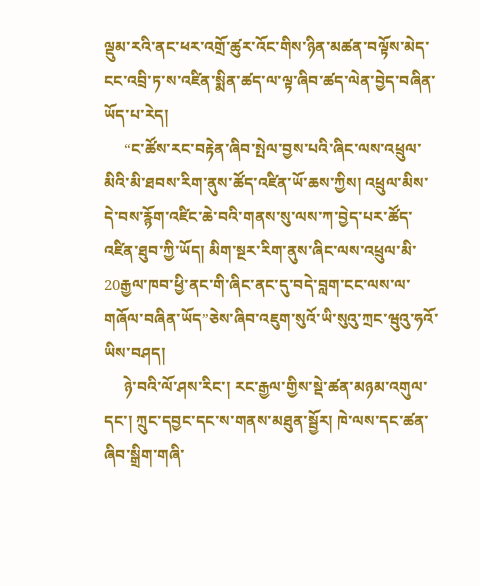ལྡུམ་རའི་ནང་ཕར་འགྲོ་ཚུར་འོང་གིས་ཉིན་མཚན་བལྟོས་མེད་ངང་འབྲི་ཏ་ས་འཛིན་སྨིན་ཚད་ལ་ལྟ་ཞིབ་ཚད་ལེན་བྱེད་བཞིན་ཡོད་པ་རེད།
     “ང་ཚོས་རང་བརྟེན་ཞིབ་སྤེལ་བྱས་པའི་ཞིང་ལས་འཕྲུལ་མིའི་མི་ཐབས་རིག་ནུས་ཚོད་འཛིན་ཡོ་ཆས་ཀྱིས། འཕྲུལ་མིས་དེ་བས་རྙོག་འཛིང་ཆེ་བའི་གནས་སུ་ལས་ཀ་བྱེད་པར་ཚོད་འཛིན་ཐུབ་ཀྱི་ཡོད། མིག་སྔར་རིག་ནུས་ཞིང་ལས་འཕྲུལ་མི་20རྒྱལ་ཁབ་ཕྱི་ནང་གི་ཞིང་ནང་དུ་བདེ་བླག་ངང་ལས་ལ་གཞོལ་བཞིན་ཡོད”ཅེས་ཞིབ་འཇུག་སུའོ་ཡི་སུའུ་ཀྲང་ཝུའུ་ཧའོ་ཡིས་བཤད།
     ཉེ་བའི་ལོ་ཤས་རིང་། རང་རྒྱལ་གྱིས་སྡེ་ཚན་མཉམ་འགུལ་དང་། ཀྲུང་དབྱང་དང་ས་གནས་མཐུན་སྦྱོར། ཁེ་ལས་དང་ཚན་ཞིབ་སྒྲིག་གཞི་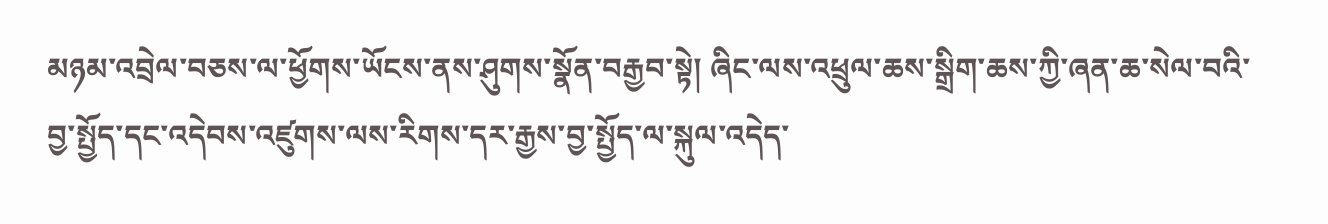མཉམ་འབྲེལ་བཅས་ལ་ཕྱོགས་ཡོངས་ནས་ཤུགས་སྣོན་བརྒྱབ་སྟེ། ཞིང་ལས་འཕྲུལ་ཆས་སྒྲིག་ཆས་ཀྱི་ཞན་ཆ་སེལ་བའི་བྱ་སྤྱོད་དང་འདེབས་འཛུགས་ལས་རིགས་དར་རྒྱས་བྱ་སྤྱོད་ལ་སྐུལ་འདེད་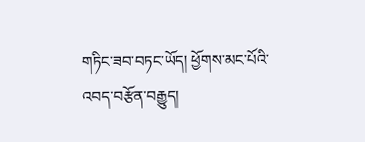གཏིང་ཟབ་བཏང་ཡོད། ཕྱོགས་མང་པོའི་འབད་བརྩོན་བརྒྱུད།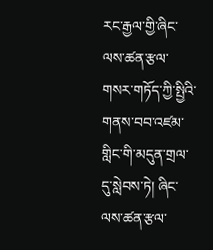རང་རྒྱལ་གྱི་ཞིང་ལས་ཚན་རྩལ་གསར་གཏོད་ཀྱི་སྤྱིའི་གནས་བབ་འཛམ་གླིང་གི་མདུན་གྲལ་དུ་སླེབས་ཏེ། ཞིང་ལས་ཚན་རྩལ་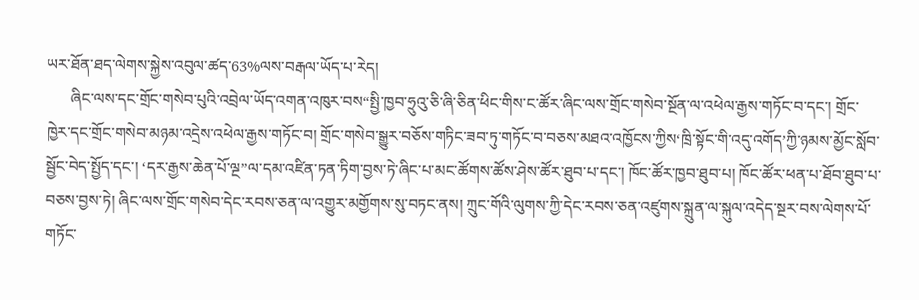ཡར་ཐོན་ཐད་ལེགས་སྐྱེས་འབུལ་ཚད་63%ལས་བརྒལ་ཡོད་པ་རེད།
      ཞིང་ལས་དང་གྲོང་གསེབ་པུའི་འབྲེལ་ཡོད་འགན་འཁུར་བས“སྤྱི་ཁྱབ་ཧྲུའུ་ཅི་ཞི་ཅིན་ཕིང་གིས་ང་ཚོར་ཞིང་ལས་གྲོང་གསེབ་སྔོན་ལ་འཕེལ་རྒྱས་གཏོང་བ་དང་། གྲོང་ཁྱེར་དང་གྲོང་གསེབ་མཉམ་འདྲེས་འཕེལ་རྒྱས་གཏོང་བ། གྲོང་གསེབ་སྒྱུར་བཅོས་གཏིང་ཟབ་ཏུ་གཏོང་བ་བཅས་མཐའ་འཁྱོངས་ཀྱིས‘ཁྲི་སྟོང་གི་འདུ་འགོད’ཀྱི་ཉམས་མྱོང་སློབ་སྦྱོང་བེད་སྤྱོད་དང་། ‘དར་རྒྱས་ཆེན་པོ་ལྔ”ལ་དམ་འཛིན་ཏན་ཏིག་བྱས་ཏེ་ཞིང་པ་མང་ཚོགས་ཚོས་ཤེས་ཚོར་ཐུབ་པ་དང་། ཁོང་ཚོར་ཁྱབ་ཐུབ་པ། ཁོང་ཚོར་ཕན་པ་ཐོབ་ཐུབ་པ་བཅས་བྱས་ཏེ། ཞིང་ལས་གྲོང་གསེབ་དེང་རབས་ཅན་ལ་འགྱུར་མགྱོགས་སུ་བཏང་ནས། ཀྲུང་གོའི་ལུགས་ཀྱི་དེང་རབས་ཅན་འཛུགས་སྐྲུན་ལ་སྐུལ་འདེད་སྔར་བས་ལེགས་པོ་གཏོང་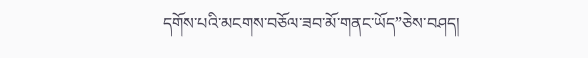དགོས་པའི་མངགས་བཅོལ་ཟབ་མོ་གནང་ཡོད”ཅེས་བཤད།